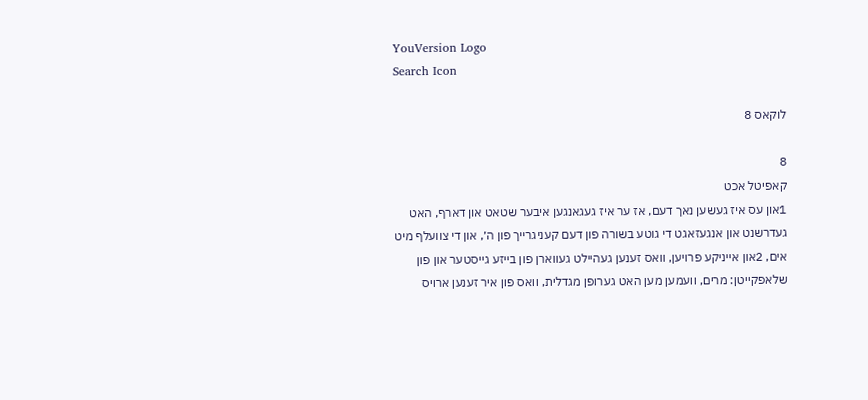YouVersion Logo
Search Icon

לוקאס 8

8
קאפיטל אכט
1און עס איז געשען נאך דעם, אז ער איז געגאנגען איבער שטאט און דארף, האט געדרשנט און אנגעזאגט די גוטע בשורה פון דעם קעניגרייך פון ה׳, און די צוועלף מיט אים, 2און אייניקע פרויען, וואס זענען געהיילט געווארן פון בייזע גייסטער און פון שלאפקייטן: מרים, וועמען מען האט גערופן מגדלית, וואס פון איר זענען ארויס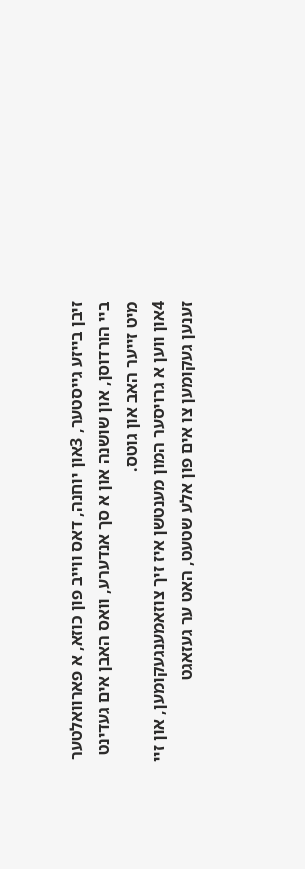זיבן בייזע גייסטער, 3און יוחנה, דאס ווייב פון כוזא, א פארוואלטער ביי הורדוסן, און שושנה און א סך אנדערע, וואס האבן אים געדינט מיט זייער האב און גוטס.
4און ווען א גרויסער המון מענטשן איז זיך צוזאמענגעקומען, און זיי זענען געקומען צו אים פון אלע שטעט, האט ער געזאגט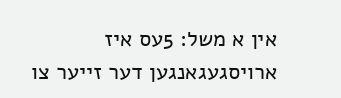אין א משל: 5עס איז ארויסגעגאנגען דער זייער צו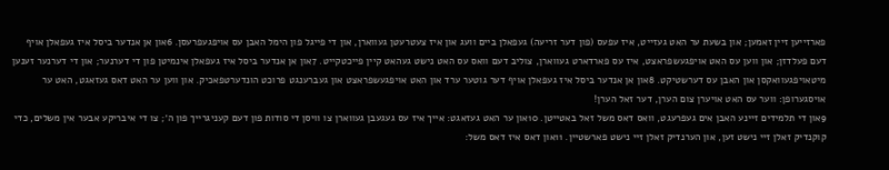פארזייען זיין זאמען; און בשעת ער האט געזייט, איז עפעס (פון דער זריעה) געפאלן ביים וועג און איז צעטרעטן געווארן, און די פייגל פון הימל האבן עס אויפגעפרעסן. 6און אן אנדער ביסל איז געפאלן אויף דעם פעלדזן; און ווען עס האט אויפגעשפראצט, איז עס פארדארט געווארן, צוליב דעם וואס עס האט נישט געהאט קיין פייכטקייט. 7און אן אנדער ביסל איז געפאלן אינמיטן פון די דערנער; און די דערנער זענען מיטאויפגעוואקסן און האבן עס דערשטיקט. 8און אן אנדער ביסל איז געפאלן אויף דער גוטער ערד און האט אויפגעשפראצט און געברענגט פרוכט הונדערטפאכיק. און ווען ער האט דאס געזאגט, האט ער אויסגערופן: ווער עס האט אויערן צום הערן, דער זאל הערן!
9און די תלמידים זיינע האבן אים געפרעגט, וואס דאס משל זאל באטייטן. 10און ער האט געזאגט: אייך איז עס געגעבן געווארן צו וויסן די סודות פון דעם קעניגרייך פון ה׳; צו די איבריקע אבער אין משלים, כדי קוקנדיק זאלן זיי נישט זען, און הערנדיק זאלן זיי נישט פארשטיין. 11און דאס איז דאס משל: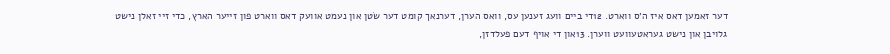דער זאמען דאס איז ה׳ס ווארט. 12די ביים וועג זענען עס, וואס הערן, דערנאך קומט דער שׂטן און נעמט אוועק דאס ווארט פון זייער הארץ, כדי זיי זאלן נישט גלויבן און נישט געראטעוועט ווערן. 13און די אויף דעם פעלדזן,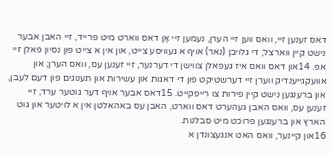דאס זענען זיי, וואס ווען זיי הערן, נעמען זיי אָן דאס ווארט מיט פרייד, זיי האבן אבער נישט קיין ווארצל; די גלויבן (נאר) אויף א געוויסע צייט, און אין א צייט פון נסיון פאלן זיי אפ. 14און דאס וואס איז געפאלן צווישן די דערנער, זיי זענען עס, וואס הערן; און אוועקגייענדיק ווערן זיי דערשטיקט פון די דאגות און עשירות און תענוגים פון דעם לעבן, און ברענגען נישט קיין פירות צו רייפקייט. 15דאס אבער אויף דער גוטער ערד, זיי זענען עס, וואס האבן געהערט דאס ווארט, האבן עס באהאלטן אין א לויטער און גוט הארץ און ברענגען פרוכט מיט סבלנות.
16און קיינער, וואס האט אנגעצונדן א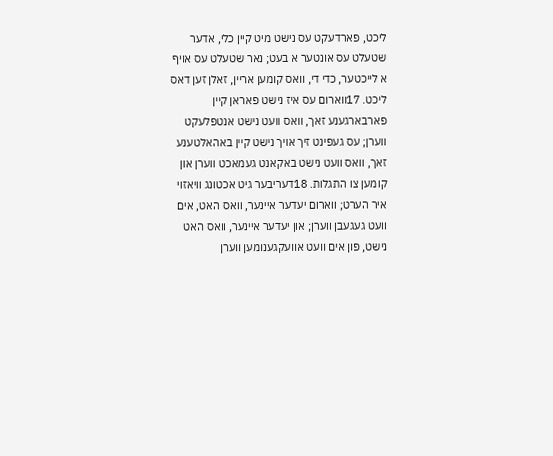ליכט, פארדעקט עס נישט מיט קיין כלי, אדער שטעלט עס אונטער א בעט; נאר שטעלט עס אויף א לייכטער, כדי די, וואס קומען אריין, זאלן זען דאס ליכט. 17ווארום עס איז נישט פאראן קיין פארבארגענע זאך, וואס וועט נישט אנטפלעקט ווערן; עס געפינט זיך אויך נישט קיין באהאלטענע זאך, וואס וועט נישט באקאנט געמאכט ווערן און קומען צו התגלות. 18דעריבער גיט אכטונג וויאזוי איר הערט; ווארום יעדער איינער, וואס האט, אים וועט געגעבן ווערן; און יעדער איינער, וואס האט נישט, פון אים וועט אוועקגענומען ווערן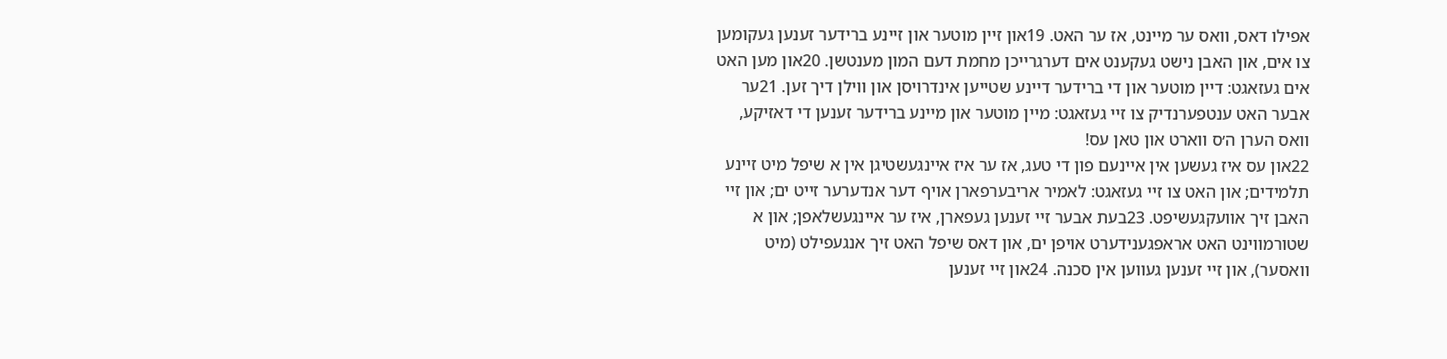אפילו דאס, וואס ער מיינט, אז ער האט. 19און זיין מוטער און זיינע ברידער זענען געקומען צו אים, און האבן נישט געקענט אים דערגרייכן מחמת דעם המון מענטשן. 20און מען האט אים געזאגט: דיין מוטער און די ברידער דיינע שטייען אינדרויסן און ווילן דיך זען. 21ער אבער האט ענטפערנדיק צו זיי געזאגט: מיין מוטער און מיינע ברידער זענען די דאזיקע, וואס הערן ה׳ס ווארט און טאן עס!
22און עס איז געשען אין איינעם פון די טעג, אז ער איז איינגעשטיגן אין א שיפל מיט זיינע תלמידים; און האט צו זיי געזאגט: לאמיר אריבערפארן אויף דער אנדערער זייט ים; און זיי האבן זיך אוועקגעשיפט. 23בעת אבער זיי זענען געפארן, איז ער איינגעשלאפן; און א שטורמווינט האט אראפגענידערט אויפן ים, און דאס שיפל האט זיך אנגעפילט (מיט וואסער), און זיי זענען געווען אין סכנה. 24און זיי זענען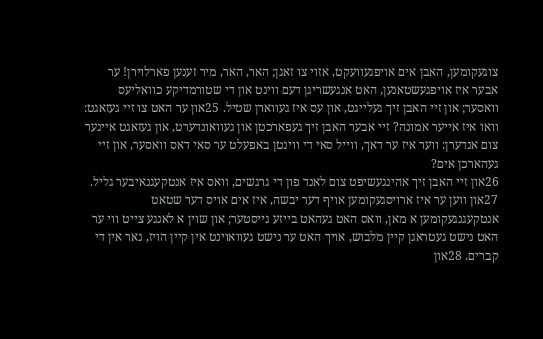צוגעקומען, האבן אים אויפגעוועקט, אזוי צו זאגן; האר, האר, מיר זענען פארלוירן! ער אבער איז אויפגעשטאנען, האט אנגעשריגן דעם ווינט און די שטורמדיקע כוואליעס וואסער; און זיי האבן זיך געלייגט, און עס איז געווארן שטיל. 25און ער האט צו זיי געזאגט: וואו איז אייער אמונה? זיי אבער האבן זיך געפארכטן און געוואונדערט, און געזאגט איינער צום אנדערן: ווער איז ער דאך, ווייל סאי די ווינטן באפעלט ער סאי דאס וואסער, און זיי געהארכן אים?
26און זיי האבן זיך אהינגעשיפט צום לאנד פון די גרגשים, וואס איז אנטקעגנאיבער גליל. 27און ווען ער איז ארויסגעקומען אויף דער יבשה, איז אים אויס דער שטאט אנטקעגנגעקומען א מאן, וואס האט געהאט בייזע גייסטער; און שוין א לאנגע צייט ווי ער האט נישט געטראגן קיין מלבוש, אויך האט ער נישט געוואוינט אין קיין הויז, נאר אין די קברים. 28און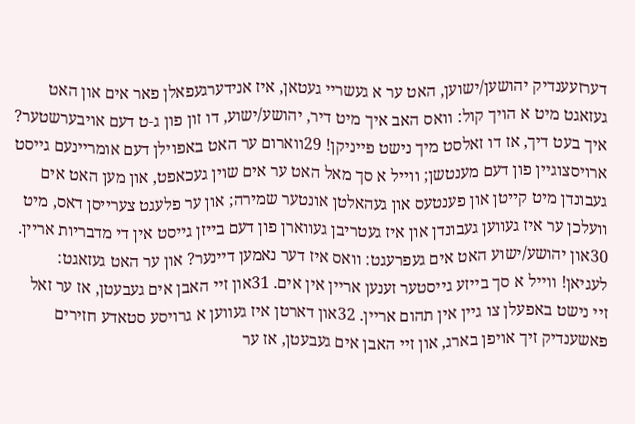דערזעענדיק יהושען/ישוען, האט ער א געשריי געטאן, איז אנידערגעפאלן פאר אים און האט געזאגט מיט א הויך קול: וואס האב איך מיט דיר, יהושע/ישוע, דו זון פון ג‑ט דעם אויבערשטער? איך בעט דיך, אז דו זאלסט מיך נישט פייניקן! 29ווארום ער האט באפוילן דעם אומריינעם גייסט ארויסצוגיין פון דעם מענטשן; ווייל א סך מאל האט ער אים שוין געכאפט, און מען האט אים געבונדן מיט קייטן און פענטעס און געהאלטן אונטער שמירה; און ער פלעגט צערייסן דאס, מיט וועלכן ער איז געווען געבונדן און איז געטריבן געווארן פון דעם בייזן גייסט אין די מדבריות אריין. 30און יהושע/ישוע האט אים געפרעגט: וואס איז דער נאמען דיינער? און ער האט געזאגט: לעגיאן! ווייל א סך בייזע גייסטער זענען אריין אין אים. 31און זיי האבן אים געבעטן, אז ער זאל זיי נישט באפעלן צו גיין אין תהום אריין. 32און דארטן איז געווען א גרויסע סטאדע חזירים פאשענדיק זיך אויפן בארג, און זיי האבן אים געבעטן, אז ער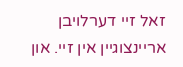זאל זיי דערלויבן אריינצוגיין אין זיי. און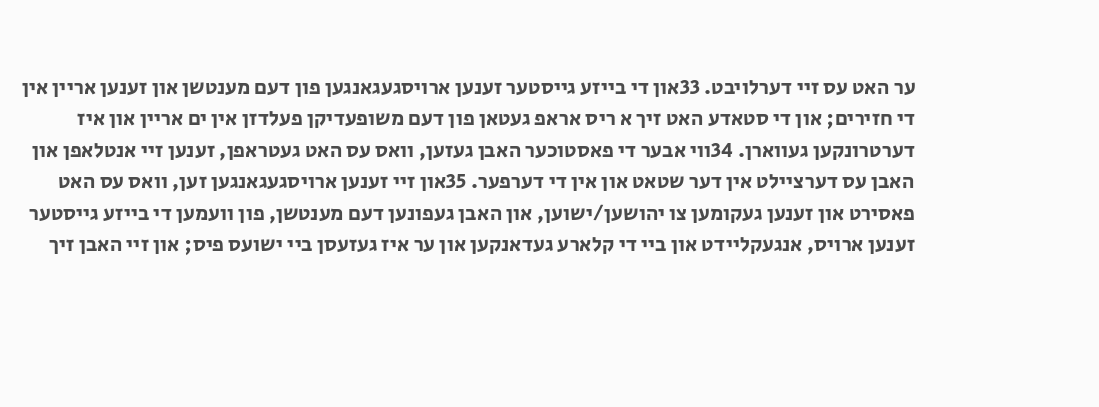ער האט עס זיי דערלויבט. 33און די בייזע גייסטער זענען ארויסגעגאנגען פון דעם מענטשן און זענען אריין אין די חזירים; און די סטאדע האט זיך א ריס אראפ געטאן פון דעם משופעדיקן פעלדזן אין ים אריין און איז דערטרונקען געווארן. 34ווי אבער די פאסטוכער האבן געזען, וואס עס האט געטראפן, זענען זיי אנטלאפן און האבן עס דערציילט אין דער שטאט און אין די דערפער. 35און זיי זענען ארויסגעגאנגען זען, וואס עס האט פאסירט און זענען געקומען צו יהושען/ישוען, און האבן געפונען דעם מענטשן, פון וועמען די בייזע גייסטער זענען ארויס, אנגעקליידט און ביי די קלארע געדאנקען און ער איז געזעסן ביי ישועס פיס; און זיי האבן זיך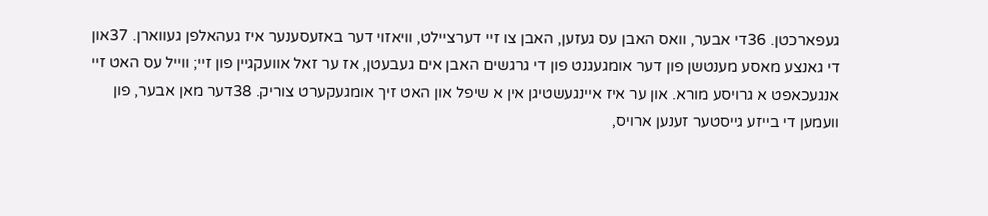געפארכטן. 36די אבער, וואס האבן עס געזען, האבן צו זיי דערציילט, וויאזוי דער באזעסענער איז געהאלפן געווארן. 37און די גאנצע מאסע מענטשן פון דער אומגעגנט פון די גרגשים האבן אים געבעטן, אז ער זאל אוועקגיין פון זיי; ווייל עס האט זיי אנגעכאפט א גרויסע מורא. און ער איז איינגעשטיגן אין א שיפל און האט זיך אומגעקערט צוריק. 38דער מאן אבער, פון וועמען די בייזע גייסטער זענען ארויס,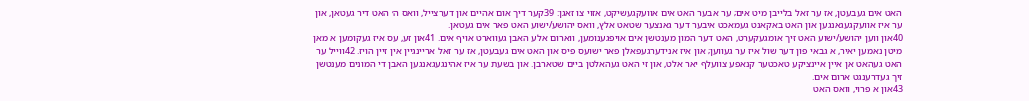האט אים געבעטן, אז ער זאל בלייבן מיט אים; ער אבער האט אים אוועקגעשיקט, אזוי צו זאגן: 39קער דיך אום אהיים און דערצייל, וואס ה׳ האט דיר געטאן, און ער איז אוועקגעגאנגען און האט באקאנט געמאכט איבער דער גאנצער שטאט אלץ, וואס יהושע/ישוע האט פאר אים געטאן.
40און ווען יהושע/ישוע האט זיך אומגעקערט, האט דער המון מענטשן אים אויפגענומען, ווארום אלע האבן געווארט אויף אים. 41און זע, עס איז געקומען א מאן מיטן נאמען יאיר, א גבאי פון דער שול איז ער געווען; און איז אנידערגעפאלן פאר ישועס פיס און האט אים געבעטן, אז ער זאל אריינגיין אין זיין הויז. 42ווייל ער האט געהאט אן איין איינציקע טאכטער קנאפע צוועלף יאר אלט, און זי האט געהאלטן ביים שטארבן. און בשעת ער איז אהינגעגאנגען האבן די המונים מענטשן זיך געדרענגט ארום אים.
43און א פרוי, וואס האט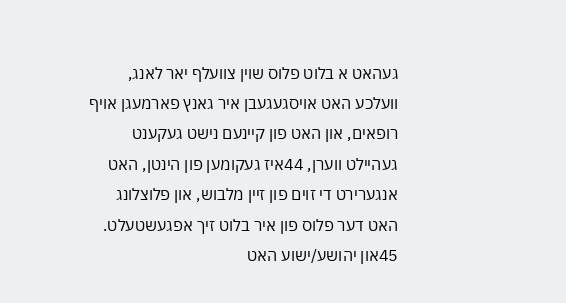געהאט א בלוט פלוס שוין צוועלף יאר לאנג, וועלכע האט אויסגעגעבן איר גאנץ פארמעגן אויף רופאים, און האט פון קיינעם נישט געקענט געהיילט ווערן, 44איז געקומען פון הינטן, האט אנגערירט די זוים פון זיין מלבוש, און פלוצלונג האט דער פלוס פון איר בלוט זיך אפגעשטעלט. 45און יהושע/ישוע האט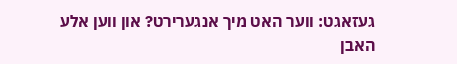געזאגט: ווער האט מיך אנגערירט? און ווען אלע האבן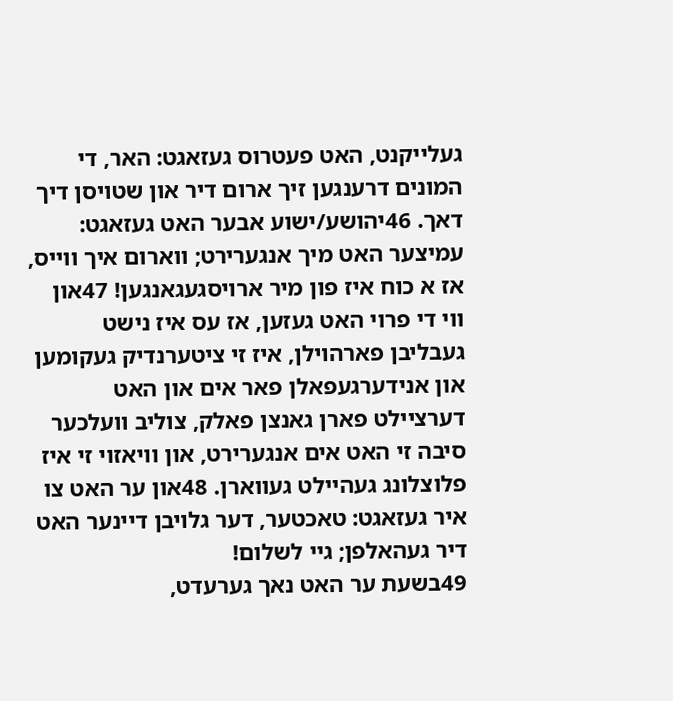געלייקנט, האט פעטרוס געזאגט: האר, די המונים דרענגען זיך ארום דיר און שטויסן דיך דאך. 46יהושע/ישוע אבער האט געזאגט: עמיצער האט מיך אנגערירט; ווארום איך ווייס, אז א כוח איז פון מיר ארויסגעגאנגען! 47און ווי די פרוי האט געזען, אז עס איז נישט געבליבן פארהוילן, איז זי ציטערנדיק געקומען און אנידערגעפאלן פאר אים און האט דערציילט פארן גאנצן פאלק, צוליב וועלכער סיבה זי האט אים אנגערירט, און וויאזוי זי איז פלוצלונג געהיילט געווארן. 48און ער האט צו איר געזאגט: טאכטער, דער גלויבן דיינער האט דיר געהאלפן; גיי לשלום!
49בשעת ער האט נאך גערעדט,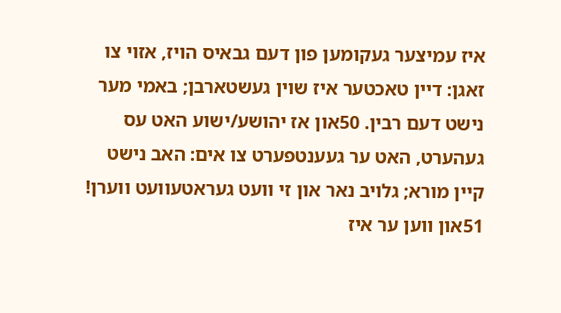איז עמיצער געקומען פון דעם גבאיס הויז, אזוי צו זאגן: דיין טאכטער איז שוין געשטארבן; באמי מער נישט דעם רבין. 50און אז יהושע/ישוע האט עס געהערט, האט ער געענטפערט צו אים: האב נישט קיין מורא; גלויב נאר און זי וועט געראטעוועט ווערן! 51און ווען ער איז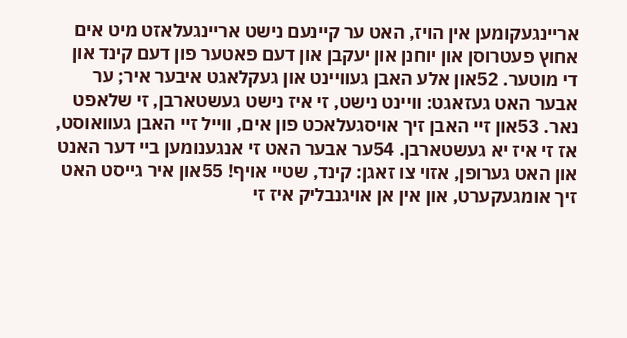אריינגעקומען אין הויז, האט ער קיינעם נישט אריינגעלאזט מיט אים אחוץ פעטרוסן און יוחנן און יעקבן און דעם פאטער פון דעם קינד און די מוטער. 52און אלע האבן געוויינט און געקלאגט איבער איר; ער אבער האט געזאגט: וויינט נישט, זי איז נישט געשטארבן, זי שלאפט נאר. 53און זיי האבן זיך אויסגעלאכט פון אים, ווייל זיי האבן געוואוסט, אז זי איז יא געשטארבן. 54ער אבער האט זי אנגענומען ביי דער האנט און האט גערופן, אזוי צו זאגן: קינד, שטיי אויף! 55און איר גייסט האט זיך אומגעקערט, און אין אן אויגנבליק איז זי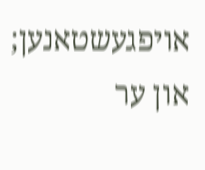אויפגעשטאנען; און ער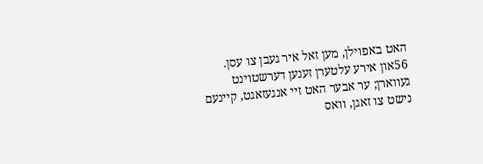האט באפוילן, מען זאל איר געבן צו עסן. 56און אירע עלטערן זענען דערשטוינט געווארן; ער אבער האט זיי אנגעזאגט, קיינעם נישט צו זאגן, וואס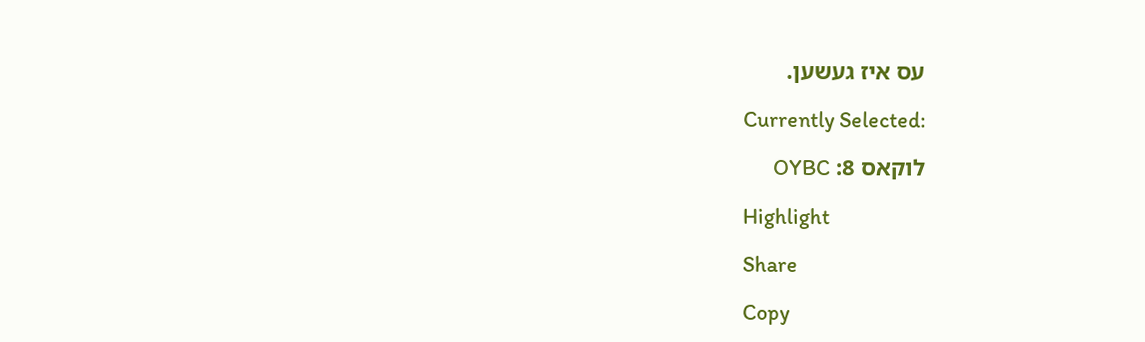עס איז געשען.

Currently Selected:

לוקאס 8: OYBC

Highlight

Share

Copy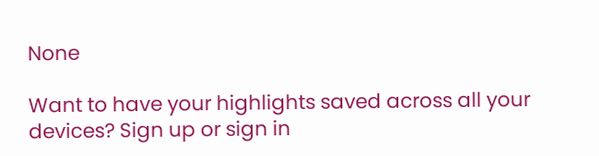None

Want to have your highlights saved across all your devices? Sign up or sign in